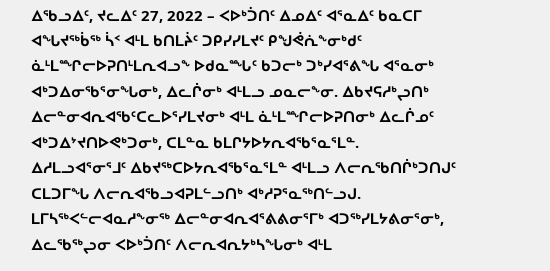ᐃᖃᓗᐃᑦ, ᔪᓚᐃᑦ 27, 2022 – ᐸᐅᒃᑑᑎᑦ ᐃᓄᐃᑦ ᐊᕐᓇᐃᑦ ᑲᓇᑕᒥ ᐊᖓᔪᖅᑳᖅ ᓵᑉ ᐊᒻᒪ ᑲᑎᒪᔩᑦ ᑐᑭᓯᓯᒪᔪᑦ ᑭᖑᕚᕇᖕᓂᒃᑯᑦ ᓈᒻᒪᙱᓕᐅᕈᑎᒻᒪᕆᐊᓗᖕ ᐅᑯᓇᙵᑦ ᑲᑐᓕᒃ ᑐᒃᓯᐊᕐᕕᖓ ᐊᕐᓇᓂᒃ ᐊᒃᑐᐃᓂᖃᕐᓂᖓᓂᒃ, ᐃᓚᒌᓂᒃ ᐊᒻᒪᓗ ᓄᓇᓕᖕᓂ. ᐃᑲᔪᕋᓱᒃᖢᑎᒃ ᐃᓕᓐᓂᐊᕆᐊᖃᑦᑕᓚᐅᕐᓯᒪᔪᓂᒃ ᐊᒻᒪ ᓈᒻᒪᙱᓕᐅᕈᑎᓂᒃ ᐃᓚᒌᓄᑦ ᐊᒃᑐᐃᔾᔪᑎᐅᕙᒃᑐᓂᒃ, ᑕᒪᓐᓇ ᑲᒪᒋᔭᐅᔭᕆᐊᖃᕐᓇᕐᒪᓐ. ᐃᓱᒪᓗᐊᕐᓂᕐᒧᑦ ᐃᑲᔪᖅᑕᐅᔭᕆᐊᖃᕐᓇᕐᒪᓐ ᐊᒻᒪᓗ ᐱᓕᕆᖃᑎᒌᒃᑐᑎᒍᑦ ᑕᒪᑐᒥᖓ ᐱᓕᕆᐊᖃᓗᐊᕈᒪᓪᓗᑎᒃ ᐊᒃᓱᕈᕐᓇᖅᑎᓪᓗᒍ.
ᒪᒥᓴᖅᐸᓪᓕᐊᓇᓱᖕᓂᖅ ᐃᓕᓐᓂᐊᕆᐊᕐᕕᕕᓂᕐᒥᒃ ᐊᑐᖅᓯᒪᔭᕕᓂᕐᓂᒃ, ᐃᓚᖃᖅᖢᓂ ᐸᐅᒃᑑᑎᑦ ᐱᓕᕆᐊᕆᔭᒃᓴᖓᓂᒃ ᐊᒻᒪ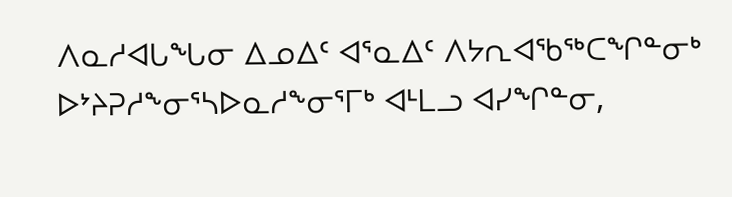ᐱᓇᓱᐊᒐᖓᓂ ᐃᓄᐃᑦ ᐊᕐᓇᐃᑦ ᐱᔭᕆᐊᖃᖅᑕᖏᓐᓂᒃ ᐅᔾᔨᕈᓱᖕᓂᕐᓴᐅᓇᓱᖕᓂᕐᒥᒃ ᐊᒻᒪᓗ ᐊᓯᖏᓐᓂ,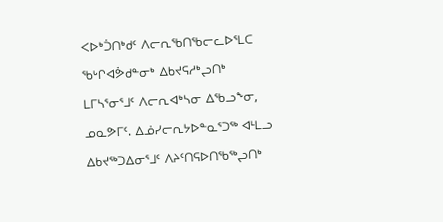ᐸᐅᒃᑑᑎᒃᑯᑦ ᐱᓕᕆᖃᑎᖃᓕᓚᐅᕐᒪᑕ ᖃᒡᒋᐊᕘᑯᓐᓂᒃ ᐃᑲᔪᕋᓱᒃᖢᑎᒃ ᒪᒥᓴᕐᓂᕐᒧᑦ ᐱᓕᕆᐊᒃᓴᓂ ᐃᖃᓗᖕᓂ, ᓄᓇᕗᒥᑦ. ᐃᓅᓯᓕᕆᔭᐅᓐᓇᕐᑐᖅ ᐊᒻᒪᓗ ᐃᑲᔪᖅᑐᐃᓂᕐᒧᑦ ᐱᔨᑦᑎᕋᐅᑎᖃᖅᖢᑎᒃ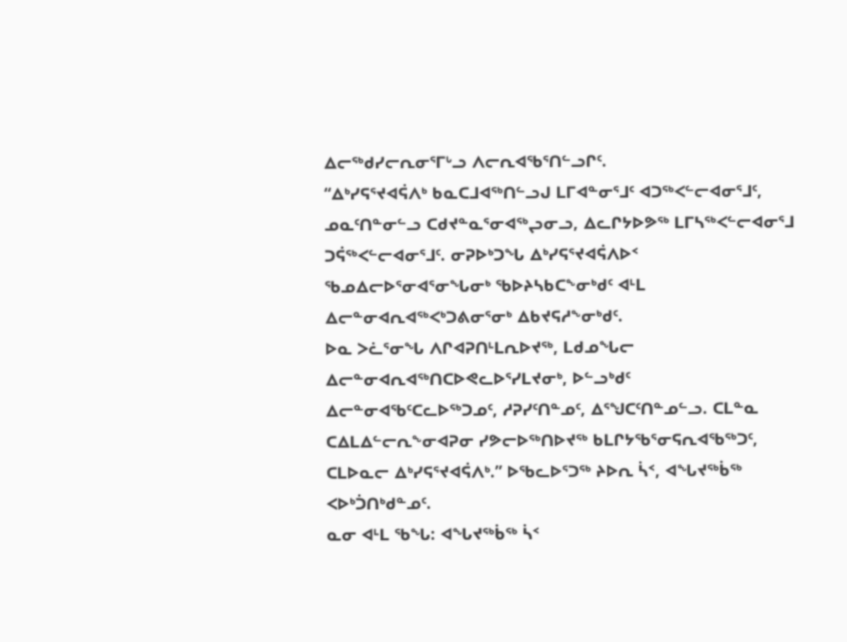ᐃᓕᖅᑯᓯᓕᕆᓂᕐᒥᒡᓗ ᐱᓕᕆᐊᖃᕐᑎᓪᓗᒋᑦ.
“ᐃᒃᓯᕋᕐᔪᐊᕌᐱᒃ ᑲᓇᑕᒧᐊᖅᑎᓪᓗᒍ ᒪᒥᐊᓐᓂᕐᒧᑦ ᐊᑐᖅᐸᓪᓕᐊᓂᕐᒧᑦ, ᓄᓇᑦᑎᓐᓂᓪᓗ ᑕᑯᔪᓐᓇᕐᓂᐊᖅᖢᓂᓗ, ᐃᓚᒋᔭᐅᕗᖅ ᒪᒥᓴᖅᐸᓪᓕᐊᓂᕐᒧ ᑐᕌᖅᐸᓪᓕᐊᓂᕐᒧᑦ. ᓂᕈᐅᒃᑐᖓ ᐃᒃᓯᕋᕐᔪᐊᕌᐱᐅᑉ ᖃᓄᐃᓕᐅᕐᓂᐊᕐᓂᖓᓂᒃ ᖃᐅᔨᓴᑲᑕᖕᓂᒃᑯᑦ ᐊᒻᒪ ᐃᓕᓐᓂᐊᕆᐊᖅᐸᒃᑐᕕᓂᕐᓂᒃ ᐃᑲᔪᕋᓱᖕᓂᒃᑯᑦ.
ᐅᓇ ᐳᓛᕐᓂᖓ ᐱᒋᐊᕈᑎᒻᒪᕆᐅᔪᖅ, ᒪᑯᓄᖓᓕ ᐃᓕᓐᓂᐊᕆᐊᖅᑎᑕᐅᕙᓚᐅᕐᓯᒪᔪᓂᒃ, ᐅᓪᓗᒃᑯᑦ ᐃᓕᓐᓂᐊᖃᑦᑕᓚᐅᖅᑐᓄᑦ, ᓱᕈᓯᑦᑎᓐᓄᑦ, ᐃᕐᖑᑕᑦᑎᓐᓄᓪᓗ. ᑕᒪᓐᓇ ᑕᐃᒪᐃᓪᓕᕆᖕᓂᐊᕈᓂ ᓯᕗᓕᐅᖅᑎᐅᔪᖅ ᑲᒪᒋᔭᖃᕐᓂᕋᕆᐊᖃᖅᑐᑦ, ᑕᒪᐅᓇᓕ ᐃᒃᓯᕋᕐᔪᐊᕌᐱᒃ.” ᐅᖃᓚᐅᕐᑐᖅ ᔨᐅᕆ ᓵᑉ, ᐊᖓᔪᖅᑳᖅ ᐸᐅᒃᑑᑎᒃᑯᓐᓄᑦ.
ᓇᓂ ᐊᒻᒪ ᖃᖓ: ᐊᖓᔪᖅᑳᖅ ᓵᑉ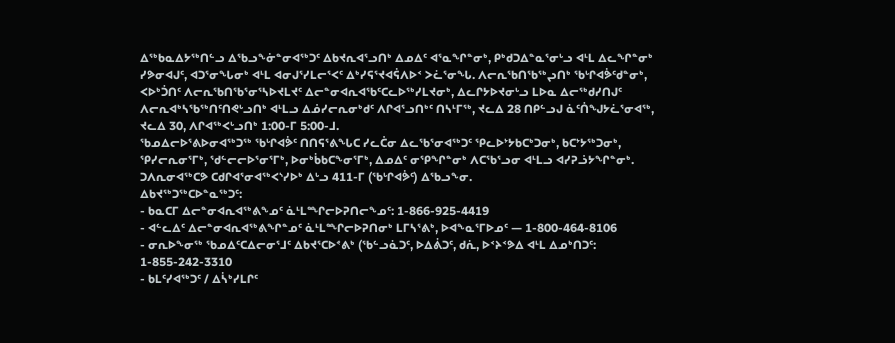ᐃᖅᑲᓇᐃᔭᖅᑎᓪᓗ ᐃᖃᓗᖕᓃᓐᓂᐊᖅᑐᑦ ᐃᑲᔪᕆᐊᕐᓗᑎᒃ ᐃᓄᐃᑦ ᐊᕐᓇᖏᓐᓂᒃ, ᑭᒃᑯᑐᐃᓐᓇᕐᓂᒡᓗ ᐊᒻᒪ ᐃᓚᖏᓐᓂᒃ ᓯᕗᓂᐊᒍᑦ, ᐊᑐᕐᓂᖓᓂᒃ ᐊᒻᒪ ᐊᓂᒍᕐᓯᒪᓕᕐᐸᑦ ᐃᒃᓯᕋᕐᔪᐊᕌᐱᐅᑉ ᐳᓛᕐᓂᖓ. ᐱᓕᕆᖃᑎᖃᖅᖢᑎᒃ ᖃᒡᒋᐊᕘᑦᑯᓐᓂᒃ, ᐸᐅᒃᑑᑎᑦ ᐱᓕᕆᖃᑎᖃᕐᓂᕐᓴᐅᔪᒪᔪᑦ ᐃᓕᓐᓂᐊᕆᐊᖃᑦᑕᓚᐅᖅᓯᒪᔪᓂᒃ, ᐃᓚᒋᔭᐅᔪᓂᒡᓗ ᒪᐅᓇ ᐃᓕᖅᑯᓯᑎᒍᑦ ᐱᓕᕆᐊᒃᓴᖃᖅᑎᑦᑎᕙᒡᓗᑎᒃ ᐊᒻᒪᓗ ᐃᓅᓯᓕᕆᓂᒃᑯᑦ ᐱᒋᐊᕐᓗᑎᒃᑦ ᑎᓴᒻᒥᖅ, ᔪᓚᐃ 28 ᑎᑭᓪᓗᒍ ᓈᑦᑏᖑᔭᓛᕐᓂᐊᖅ, ᔪᓚᐃ 30, ᐱᒋᐊᖅᐸᒡᓗᑎᒃ 1:00-ᒥ 5:00-ᒧ.
ᖃᓄᐃᓕᐅᕐᕕᐅᓂᐊᖅᑐᖅ ᖃᒡᒋᐊᕘᑦ ᑎᑎᕋᕐᕕᖓᑕ ᓯᓚᑖᓂ ᐃᓚᖃᕐᓂᐊᖅᑐᑦ ᕿᓚᐅᔾᔭᑲᑕᒃᑐᓂᒃ, ᑲᑕᔾᔭᖅᑐᓂᒃ, ᕿᓯᓕᕆᓂᕐᒥᒃ, ᖁᓪᓕᓕᐅᕐᓂᕐᒥᒃ, ᐅᓂᒃᑳᑲᑕᖕᓂᕐᒥᒃ, ᐃᓄᐃᑦ ᓂᕿᖏᓐᓂᒃ ᐱᑕᖃᕐᓗᓂ ᐊᒻᒪᓗ ᐊᓯᕈᓘᔭᖏᓐᓂᒃ. ᑐᐱᕆᓂᐊᖅᑕᕗ ᑕᑯᒋᐊᕐᓂᐊᖅᐸᔅᓯᐅᒃ ᐃᒡᓗ 411-ᒥ (ᖃᒡᒋᐊᕘᑦ) ᐃᖃᓗᖕᓂ.
ᐃᑲᔪᖅᑐᖅᑕᐅᓐᓇᖅᑐᑦ:
- ᑲᓇᑕᒥ ᐃᓕᓐᓂᐊᕆᐊᖅᕕᖕᓄᑦ ᓈᒻᒪᙱᓕᐅᕈᑎᓕᖕᓄᑦ: 1-866-925-4419
- ᐊᓪᓚᐃᑦ ᐃᓕᓐᓂᐊᕆᐊᖅᕕᖏᓐᓄᑦ ᓈᒻᒪᙱᓕᐅᕈᑎᓂᒃ ᒪᒥᓴᕐᕕᒃ, ᐅᐊᖕᓇᕐᒥᐅᓄᑦ — 1-800-464-8106
- ᓂᕆᐅᖕᓂᖅ ᖃᓄᐃᑦᑕᐃᓕᓂᕐᒧᑦ ᐃᑲᔪᕐᑕᐅᕝᕕᒃ (ᖃᓪᓗᓈᑐᑦ, ᐅᐃᕖᑐᑦ, ᑯᕇ, ᐅᑉᔨᑉᕗᐃ ᐊᒻᒪ ᐃᓄᒃᑎᑐᑦ: 1-855-242-3310
- ᑲᒪᑦᓯᐊᖅᑐᑦ / ᐃᓵᒃᓯᒪᒋᑦ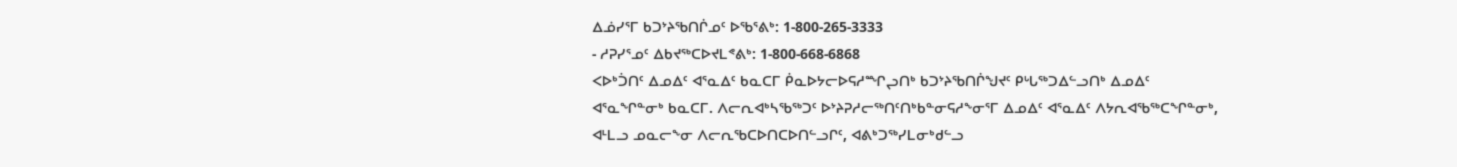ᐃᓅᓯᕐᒥ ᑲᑐᔾᔨᖃᑎᒌᓄᑦ ᐅᖃᕐᕕᒃ: 1-800-265-3333
- ᓱᕈᓯᕐᓄᑦ ᐃᑲᔪᖅᑕᐅᔪᒪᕝᕕᒃ: 1-800-668-6868
ᐸᐅᒃᑑᑎᑦ ᐃᓄᐃᑦ ᐊᕐᓇᐃᑦ ᑲᓇᑕᒥ ᑮᓇᐅᔭᓕᐅᕋᓱᙱᖢᑎᒃ ᑲᑐᔾᔨᖃᑎᒌᖑᔪᑦ ᑭᒡᒐᖅᑐᐃᓪᓗᑎᒃ ᐃᓄᐃᑦ ᐊᕐᓇᖏᓐᓂᒃ ᑲᓇᑕᒥ. ᐱᓕᕆᐊᒃᓴᖃᖅᑐᑦ ᐅᔾᔨᕈᓱᓕᖅᑎᑦᑎᒃᑲᓐᓂᕋᓱᖕᓂᕐᒥ ᐃᓄᐃᑦ ᐊᕐᓇᐃᑦ ᐱᔭᕆᐊᖃᖅᑕᖏᓐᓂᒃ, ᐊᒻᒪᓗ ᓄᓇᓕᖕᓂ ᐱᓕᕆᖃᑕᐅᑎᑕᐅᑎᓪᓗᒋᑦ, ᐊᕕᒃᑐᖅᓯᒪᓂᒃᑯᓪᓗ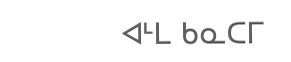ᐊᒻᒪ ᑲᓇᑕᒥ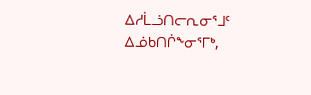ᐃᓱᒫᓘᑎᓕᕆᓂᕐᒧᑦ ᐃᓅᑲᑎᒌᖕᓂᕐᒥᒃ,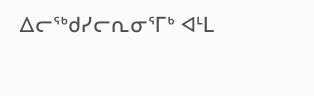ᐃᓕᖅᑯᓯᓕᕆᓂᕐᒥᒃ ᐊᒻᒪ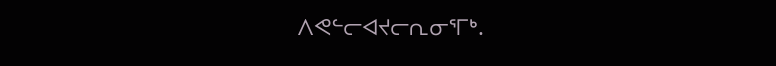ᐱᕙᓪᓕᐊᔪᓕᕆᓂᕐᒥᒃ.